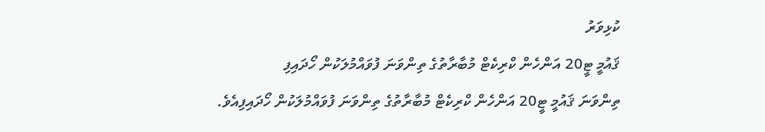ކުޅިވަރު
ޤައުމީ ޓީ20 އަންހެން ކްރިކެޓް މުބާރާތުގެ ތިންވަނަ ފުވައްމުލަކުން ހޯދައިފި
ތިންވަނަ ޤައުމީ ޓީ20 އަންހެން ކްރިކެޓް މުބާރާތުގެ ތިންވަނަ ފުވައްމުލަކުން ހޯދައިފިއެވެ.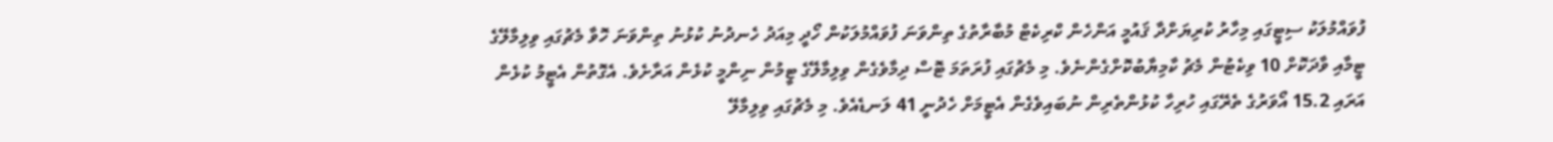ފުވައްމުލަކު ސިޓީގައި މިހާރު ކުރިޔަށްދާ ޤައުމީ އަންހެން ކްރިކެޓް މުބާރާތުގެ ތިންވަނަ ފުވައްމުލަކުން ހޯދީ މިއަދު ހެނދުނު ކުޅުނު ތިންވަނަ ހޮވާ މެޗުގައި ވިލިމާލޭގެ ޓީމާއި ވާދަކޮށް 10 ވިކެޓުން މެޗު ކާމިޔާބުކޮށްގެންނެވެ. މި މެޗުގައި ފުރަތަމަ ޓޮސް ދިމާވެގެން ވިލިމާލޭގެ ޓީމުން ނިންމީ ކުޅެން އަރާށެވެ. އެގޮތުން އެޓީމު ކުޅެން އަރައި 15.2 އޯވަރުގެ ތެރޭގައި ހުރިހާ ކުޅުންތެރިން ނުބައިވެގެން އެޓީމަށް ހެދުނީ 41 ލަނޑެއެވެ. މި މެޗުގައި ވިލިމާލޭ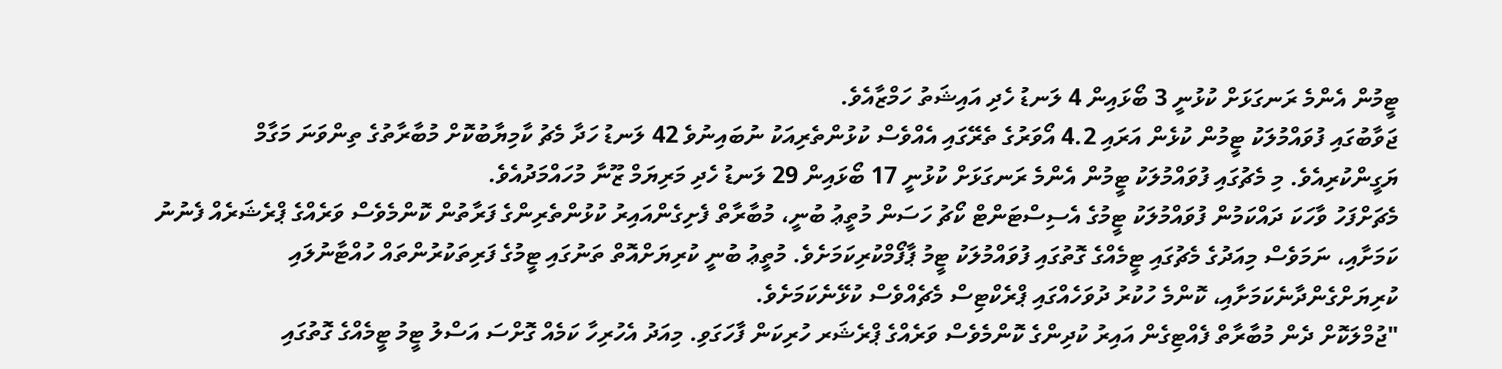ޓީމުން އެންމެ ރަނގަޅަށް ކުޅުނީ 3 ބޯޅައިން 4 ލަނޑު ހެދި އައިޝަތު ހަމްޒާއެވެ.
ޖަވާބުގައި ފުވައްމުލަކު ޓީމުން ކުޅެން އަރައި 4.2 އޯވަރުގެ ތެރޭގައި އެއްވެސް ކުޅުންތެރިއަކު ނުބައިނުވެ 42 ލަނޑު ހަދާ މެޗު ކާމިޔާބުކޮށް މުބާރާތުގެ ތިންވަނަ މަގާމް ޔަގީންކުރިއެވެ. މި މެޗުގައި ފުވައްމުލަކު ޓީމުން އެންމެ ރަނގަޅަށް ކުޅުނީ 17 ބޯޅައިން 29 ލަނޑު ހެދި މަރިޔަމް ޒޫނާ މުހައްމަދުއެވެ.
މެޗަށްފަހު ވާހަކަ ދައްކަމުން ފުވައްމުލަކު ޓީމުގެ އެސިސްޓަންޓް ކޯޗު ހަސަން މުތީޢު ބުނީ، މުބާރާތް ފެށިގެންއައިރު ކުޅުންތެރިންގެ ފަރާތުން ކޮންމެވެސް ވަރެއްގެ ޕްރެޝަރެއް ފެނުނު ކަމަށާއި، ނަމަވެސް މިއަދުގެ މެޗުގައި ޓީމެއްގެ ގޮތުގައި ފުވައްމުލަކު ޓީމު ޕާފޯމްކުރިކަމަށެވެ. މުތީޢު ބުނީ ކުރިޔަށްއޮތް ތަނުގައި ޓީމުގެ ފަރިތަކުރުންތައް ހުއްޓާނުލައި ކުރިޔަށްގެންދާނެކަމަށާއި، ކޮންމެ ހުކުރު ދުވަހެއްގައި ޕްރެކްޓިސް މެޗެއްވެސް ކުޅޭނެކަމަށެވެ.
"ޖުމްލަކޮށް ދެން މުބާރާތް ފެއްޓިގެން އައިރު ކުދިންގެ ކޮންމެވެސް ވަރެއްގެ ޕްރެޝަރ ހުރިކަން ފާހަގަވި. މިއަދު އެހުރިހާ ކަމެއް ގޮށްސަ އަސްލު ޓީމު ޓީމެއްގެ ގޮތުގައި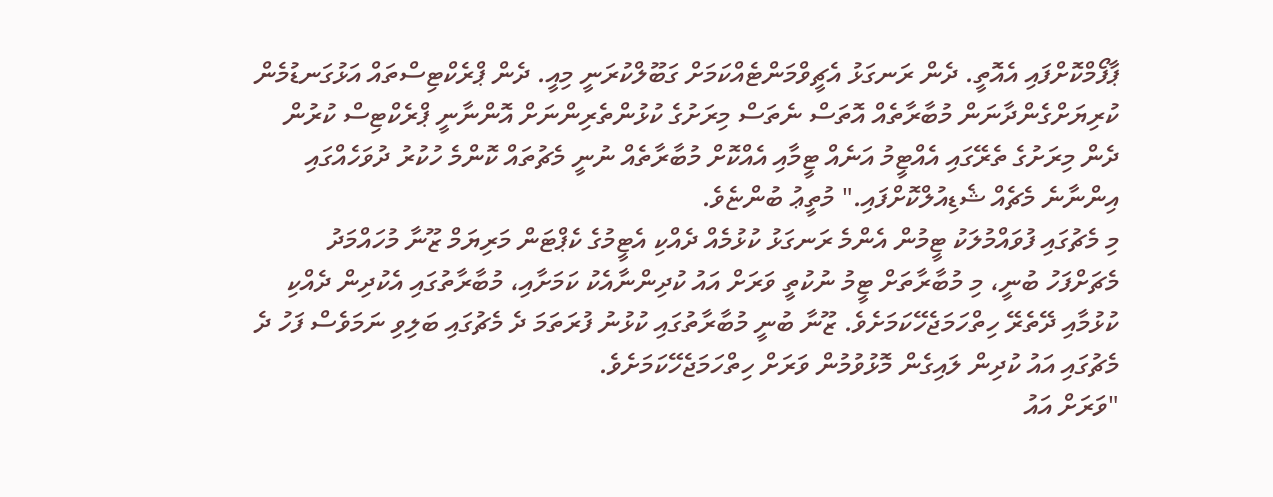ޕާފޯމްކޮށްފައި އެއޮތީ. ދެން ރަނގަޅު އެޗީވްމަންޓެއްކަމަށް ގަބޫލްކުރަނީ މިއީ. ދެން ޕްރެކްޓިސްތައް އަޅުގަނޑުމެން ކުރިޔަށްގެންދާނަން މުބާރާތެއް އޮތަސް ނެތަސް މިރަށުގެ ކުޅުންތެރިންނަށް އޮންނާނީ ޕްރެކްޓިސް ކުރުން ދެން މިރަށުގެ ތެރޭގައި އެއްޓީމު އަނެއް ޓީމާއި އެއްކޮށް މުބާރާތެއް ނުނީ މެޗުތައް ކޮންމެ ހުކުރު ދުވަހެއްގައި އިންނާނެ މެޗެއް ޝެޑިއުލްކޮށްފައި." މުތީޢު ބުންޏެވެ.
މި މެޗުގައި ފުވައްމުލަކު ޓީމުން އެންމެ ރަނގަޅު ކުޅުމެއް ދެއްކި އެޓީމުގެ ކެޕްޓަން މަރިޔަމް ޒޫނާ މުހައްމަދު މެޗަށްފަހު ބުނީ، މި މުބާރާތަށް ޓީމު ނުކުތީ ވަރަށް އައު ކުދިންނާއެކު ކަމަށާއި، މުބާރާތުގައި އެކުދިން ދެއްކި ކުޅުމާއި ދޭތެރޭ ހިތްހަމަޖެހޭކަމަށެވެ. ޒޫނާ ބުނީ މުބާރާތުގައި ކުޅުނު ފުރަތަމަ ދެ މެޗުގައި ބަލިވި ނަމަވެސް ފަހު ދެ މެޗުގައި އައު ކުދިން ލައިގެން މޮޅުވުމުން ވަރަށް ހިތްހަމަޖެހޭކަމަށެވެ.
"ވަރަށް އައު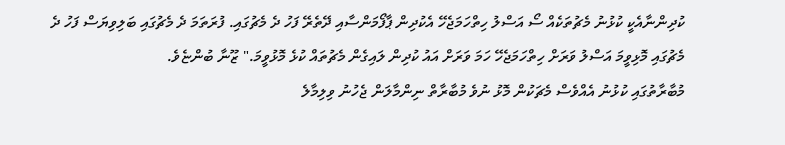ކުދިންނާއެކީ ކުޅުނު މެޗުތަކެއް ސޯ އަސްލު ހިތްހަމަޖެހޭ އެކުދިން ޕާފޯމަންސާއި ދޭތެރޭ ފަހު ދެ މެޗުގައި. ފުރަތަމަ ދެ މެޗުގައި ބަލިވިޔަސް ފަހު ދެ މެޗުގައި މޮޅިވީމަ އަސްލު ވަރަށް ހިތްހަމަޖެހޭ ހަމަ ވަރަށް އައު ކުދިން ލައިގެން މެޗުތައް ކުޅެ މޮޅުވީމަ." ޒޫނާ ބުންޏެވެ.
މުބާރާތުގައި ކުޅުނު އެއްވެސް މެޗަކުން މޮޅު ނުވެ މުބާރާތް ނިންމާލަން ޖެހުނު ވިލިމާލެ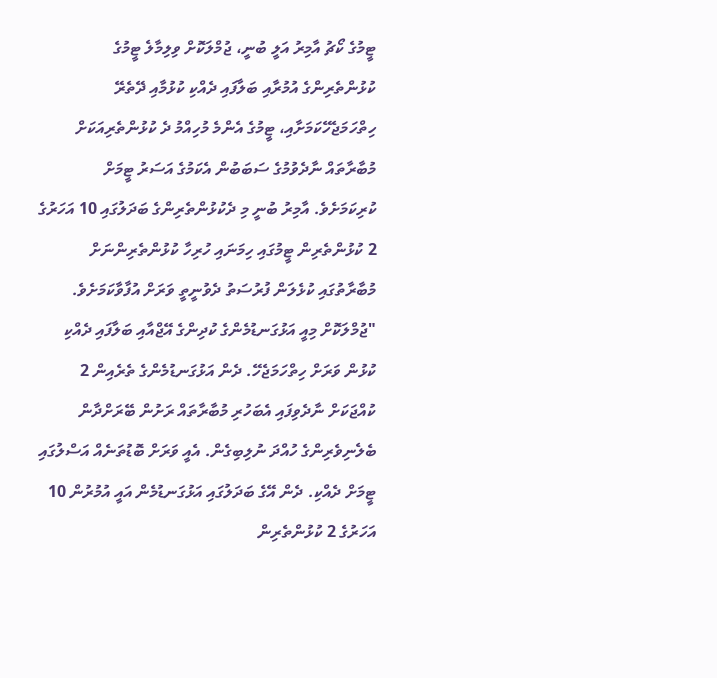ޓީމުގެ ކޯޗު އާމިރު އަލީ ބުނީ، ޖުމްލަކޮށް ވިލިމާލެ ޓީމުގެ ކުޅުންތެރިންގެ އުމުރާއި ބަލާފައި ދެއްކި ކުޅުމާއި ދޭތެރޭ ހިތްހަމަޖެހޭކަމަށާއި، ޓީމުގެ އެންމެ މުހިއްމު ދެ ކުޅުންތެރިއަކަށް މުބާރާތައް ނާދެވުމުގެ ސަބަބުން އެކަމުގެ އަސަރު ޓީމަށް ކުރިކަމަށެވެ. އާމިރު ބުނީ މި ދެކުޅުންތެރިންގެ ބަދަލުގައި 10 އަހަރުގެ 2 ކުޅުންތެރިން ޓީމުގައި ހިމަނައި ހުރިހާ ކުޅުންތެރިންނަށް މުބާރާތުގައި ކުޅެލަން ފުރުސަތު ދެވުނީތީ ވަރަށް އުފާވާކަމަށެވެ.
"ޖުމްލަކޮށް މިއީ އަޅުގަނޑުމެންގެ ކުދިންގެ އޭޖްއާއި ބަލާފައި ދެއްކި ކުޅުން ވަރަށް ހިތްހަމަޖެހޭ. ދެން އަޅުގަނޑުމެންގެ ތެރެއިން 2 ކުއްޖަކަށް ނާދެވިފައި އެބަހުރި މުބާރާތައް ރަށުން ބޭރަށްދާން ބެލެނިވެރިންގެ ހުއްދަ ނުލިބިގެން. އެއީ ވަރަށް ބޮޑުތަނެއް އަސްލުގައި ޓީމަށް ދެއްކި. ދެން އޭގެ ބަދަލުގައި އަޅުގަނޑުމެން އައީ އުމުރުން 10 އަހަރުގެ 2 ކުޅުންތެރިން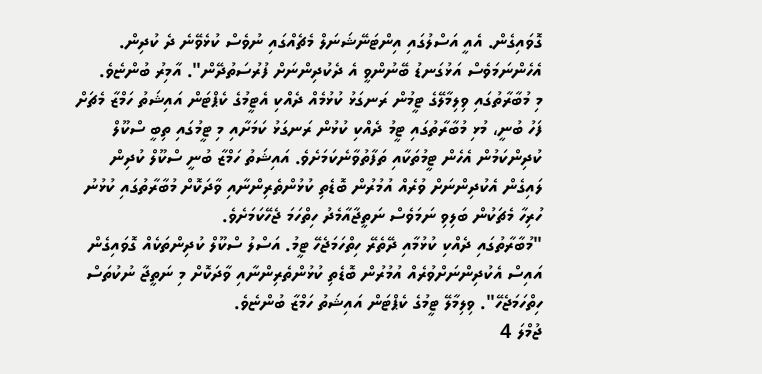ގޮވައިގެން. އެއީ އަސްލުގައި އިންޓަނޭޝަނަލް މެޗެއްގައި ނުވެސް ކުޅެވޭނެ ދެ ކުދިން. އެހެންނަމަވެސް އަޅުގަނޑު ބޭނުންވީ އެ ދެކުދިންނަށް ފުރުސަތުދޭން". އާމިރު ބުންޏެވެ.
މި މުބާރާތުގައި ވިލިމާލޭގެ ޓީމުން ރަނގަޅު ކުޅުމެއް ދެއްކި އެޓީމުގެ ކެޕްޓަން އައިޝަތު ހަމްޒާ މެޗަށް ފަހު ބުނީ، މުޅި މުބާރާތުގައި ޓީމު ދެއްކި ކުޅުން ރަނގަޅު ކަމަށާއި މި ޓީމުގައި ތިބީ ސްކޫލް ކުދިންކަމުން އެހެން ޓީމުތަކާއި ތަފާތުވާނެކަމަށެވެ. އައިޝަތު ހަމްޒާ ބުނީ ސްކޫލް ކުދިން ލައިގެން އެކުދިންނަށް ވުރެއް އުމުރުން ބޮޑެތި ކުޅުންތެރިންނާއި ވާދަކޮށް މުބާރާތުގައި ކުޅުނު ހުރިހާ މެޗަކުން ބަލިވި ނަމަވެސް ނަތީޖާއާމެދު ހިތްހަމަ ޖެހޭކަމަށެވެ.
"މުބާރާތުގައި ދެއްކި ކުޅުމާއި ދޭތެރޭ ހިތްހަމަޖެހޭ ޓީމު. އަސްލު ސްކޫލް ކުދިންތަކެއް ގޮވައިގެން އައިސް އެކުދިންނަށްވުރެއް އުމުރުން ބޮޑެތި ކުޅުންތެރިންނާއި ވާދަކޮށް މި ނަތީޖާ ނުކުތަސް ހިތްހަމަޖެހޭ". ވިލިމާލޭ ޓީމުގެ ކެޕްޓަން އައިޝަތު ހަމްޒާ ބުންޏެވެ.
ޖުމްލަ 4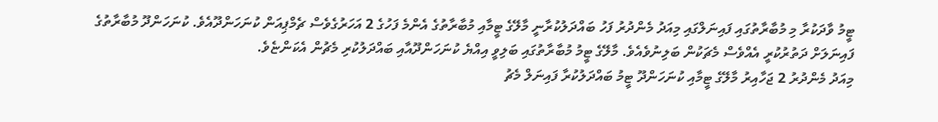ޓީމު ވާދަކުރާ މި މުބާރާތުގައި ފައިނަލްގައި މިއަދު މެންދުރު ފަހު ބައްދަލުކުރާނީ މާލޭގެ ޓީމާއި މުބާރާތުގެ އެންމެ ފަހުގެ 2 އަހަރުގެވެސް ޗެމްޕިއަން ކުނަހަންދޫއެވެ. ކުނަހަންދޫ މުބާރާތުގެ ފައިނަލަށް ދަތުރުކުރީ އެއްވެސް މެޗަކުން ބަލިނުވެއެވެ. މާލޭގެ ޓީމު މުބާރާތުގައި ބަލިވީ އިއްޔެ ކުނަހަންދޫއާއި ބައްދަލުކުރި މެޗުން އެކަންޏެވެ.
މިއަދު މެންދުރު 2 ޖަހާއިރު މާލޭގެ ޓީމާއި ކުނަހަންދޫ ޓީމު ބައްދަލުކުރާ ފައިނަލް މެޗު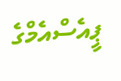ޕީއެސްއެމްގެ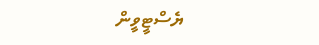ޔެސްޓީވީން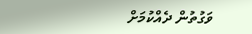ވަގުތުން ދެއްކުމަށް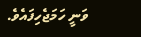ވަނީ ހަމަޖެހިފައެވެ.